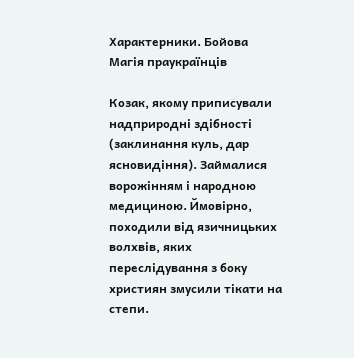Характерники. Бойова Магія праукраїнців

Козак, якому приписували надприродні здібності (заклинання куль, дар ясновидіння). Займалися ворожінням і народною медициною. Ймовірно, походили від язичницьких волхвів, яких переслідування з боку християн змусили тікати на степи.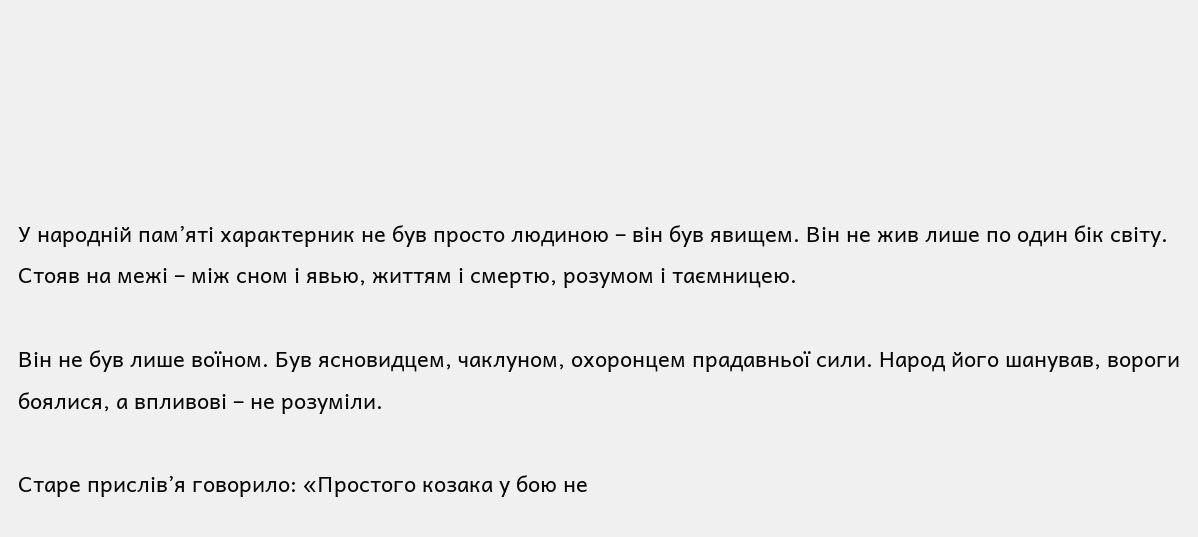У народній пам’яті характерник не був просто людиною – він був явищем. Він не жив лише по один бік світу. Стояв на межі – між сном і явью, життям і смертю, розумом і таємницею.

Він не був лише воїном. Був ясновидцем, чаклуном, охоронцем прадавньої сили. Народ його шанував, вороги боялися, а впливові – не розуміли.

Старе прислів’я говорило: «Простого козака у бою не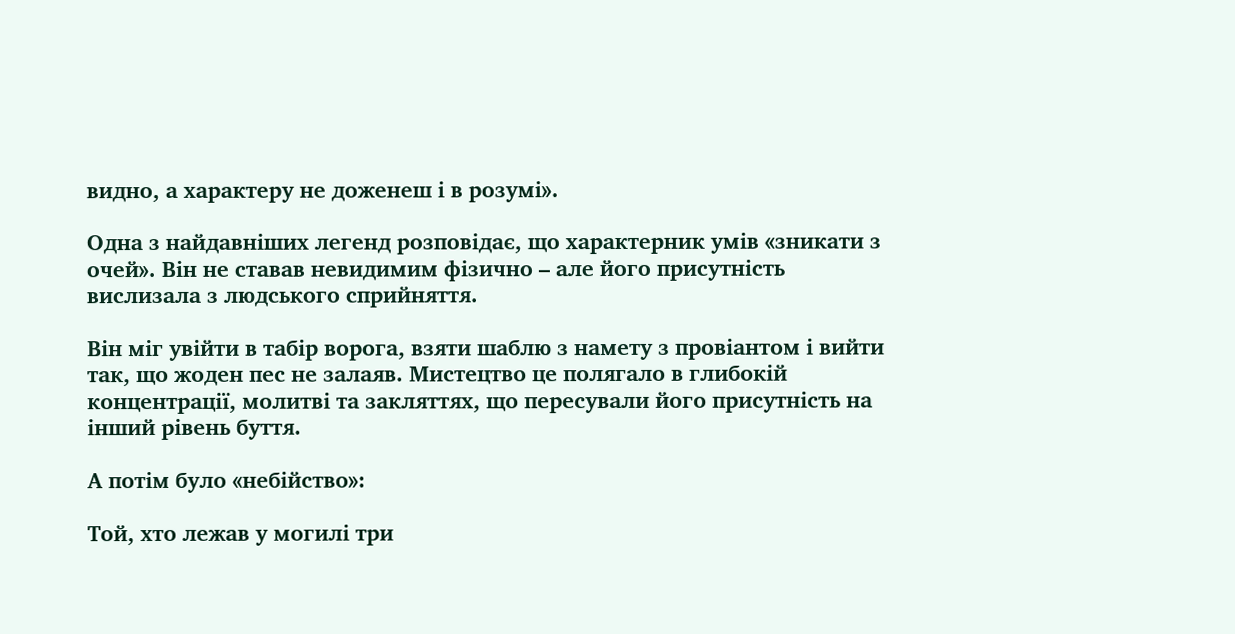видно, а характеру не доженеш і в розумі».

Одна з найдавніших легенд розповідає, що характерник умів «зникати з очей». Він не ставав невидимим фізично – але його присутність вислизала з людського сприйняття.

Він міг увійти в табір ворога, взяти шаблю з намету з провіантом і вийти так, що жоден пес не залаяв. Мистецтво це полягало в глибокій концентрації, молитві та закляттях, що пересували його присутність на інший рівень буття.

А потім було «небійство»:

Той, хто лежав у могилі три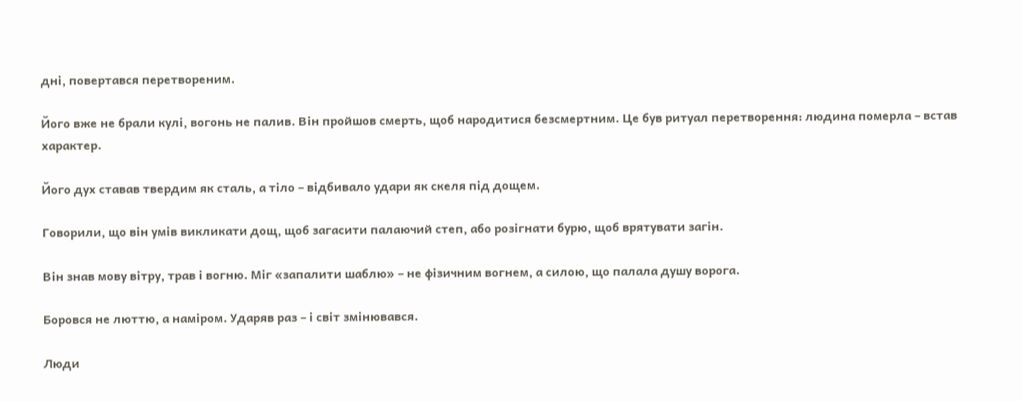дні, повертався перетвореним.

Його вже не брали кулі, вогонь не палив. Він пройшов смерть, щоб народитися безсмертним. Це був ритуал перетворення: людина померла – встав характер.

Його дух ставав твердим як сталь, а тіло – відбивало удари як скеля під дощем.

Говорили, що він умів викликати дощ, щоб загасити палаючий степ, або розігнати бурю, щоб врятувати загін.

Він знав мову вітру, трав і вогню. Міг «запалити шаблю» – не фізичним вогнем, а силою, що палала душу ворога.

Боровся не люттю, а наміром. Ударяв раз – і світ змінювався.

Люди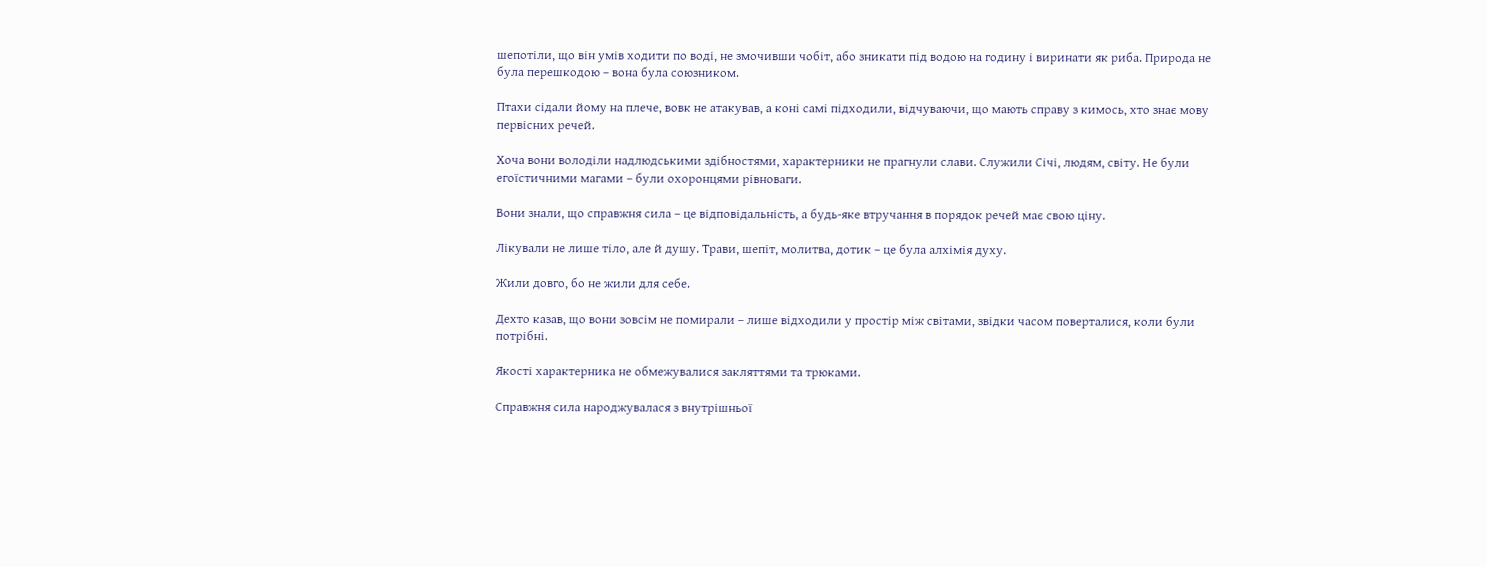шепотіли, що він умів ходити по воді, не змочивши чобіт, або зникати під водою на годину і виринати як риба. Природа не була перешкодою – вона була союзником.

Птахи сідали йому на плече, вовк не атакував, а коні самі підходили, відчуваючи, що мають справу з кимось, хто знає мову первісних речей.

Хоча вони володіли надлюдськими здібностями, характерники не прагнули слави. Служили Січі, людям, світу. Не були егоїстичними магами – були охоронцями рівноваги.

Вони знали, що справжня сила – це відповідальність, а будь-яке втручання в порядок речей має свою ціну.

Лікували не лише тіло, але й душу. Трави, шепіт, молитва, дотик – це була алхімія духу.

Жили довго, бо не жили для себе.

Дехто казав, що вони зовсім не помирали – лише відходили у простір між світами, звідки часом поверталися, коли були потрібні.

Якості характерника не обмежувалися закляттями та трюками.

Справжня сила народжувалася з внутрішньої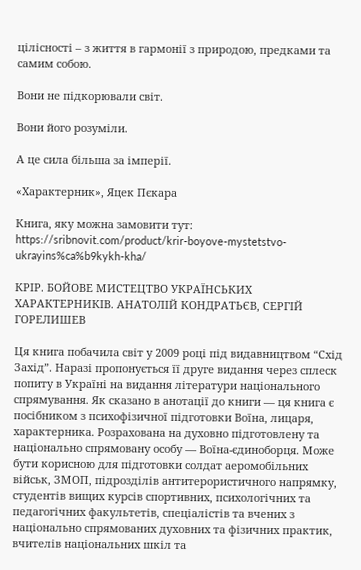цілісності – з життя в гармонії з природою, предками та самим собою.

Вони не підкорювали світ.

Вони його розуміли.

А це сила більша за імперії.

«Характерник», Яцек Пєкара

Книга, яку можна замовити тут: https://sribnovit.com/product/krir-boyove-mystetstvo-ukrayins%ca%b9kykh-kha/

КРІР. БОЙОВЕ МИСТЕЦТВО УКРАЇНСЬКИХ ХАРАКТЕРНИКІВ. АНАТОЛІЙ КОНДРАТЬЄВ, СЕРГІЙ ГОРЕЛИШЕВ

Ця книга побачила світ у 2009 році під видавництвом “Схід Захід”. Наразі пропонується її друге видання через сплеск попиту в Україні на видання літератури національного спрямування. Як сказано в анотації до книги — ця книга є посібником з психофізичної підготовки Воїна, лицаря, характерника. Розрахована на духовно підготовлену та національно спрямовану особу — Воїна-єдиноборця. Може бути корисною для підготовки солдат аеромобільних військ, ЗМОП, підрозділів антитерористичного напрямку, студентів вищих курсів спортивних, психологічних та педагогічних факультетів, спеціалістів та вчених з національно спрямованих духовних та фізичних практик, вчителів національних шкіл та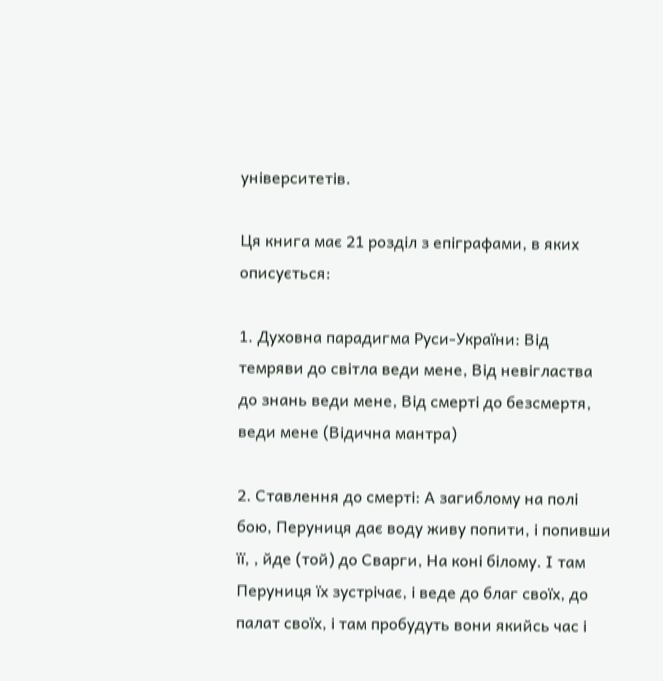університетів.

Ця книга має 21 розділ з епіграфами, в яких описується:

1. Духовна парадигма Руси-України: Від темряви до світла веди мене, Від невігластва до знань веди мене, Від смерті до безсмертя, веди мене (Відична мантра)

2. Ставлення до смерті: А загиблому на полі бою, Перуниця дає воду живу попити, і попивши її, , йде (той) до Сварги, На коні білому. І там Перуниця їх зустрічає, і веде до благ своїх, до палат своїх, і там пробудуть вони якийсь час і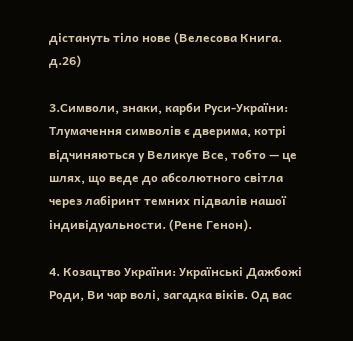дістануть тіло нове (Велесова Книга. д.26)

3.Символи, знаки, карби Руси-України: Тлумачення символів є дверима, котрі відчиняються у Великуе Все, тобто — це шлях, що веде до абсолютного світла через лабіринт темних підвалів нашої індивідуальности. (Рене Генон).

4. Козацтво України: Українські Дажбожі Роди, Ви чар волі, загадка віків. Од вас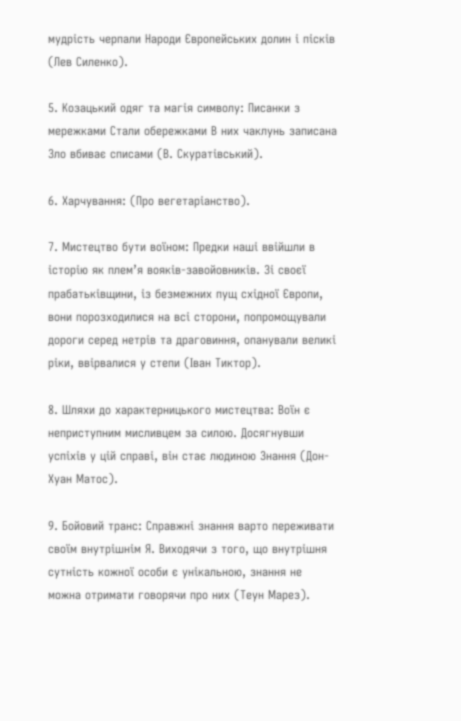мудрість черпали Народи Європейських долин і пісків (Лев Силенко).

5. Козацький одяг та магія символу: Писанки з мережками Стали обережками В них чаклунь записана Зло вбиває списами (В. Скуратівський).

6. Харчування: (Про вегетаріанство).

7. Мистецтво бути воїном: Предки наші ввійшли в історію як плем’я вояків-завойовників. Зі своєї прабатьківщини, із безмежних пущ східної Європи, вони порозходилися на всі сторони, попромощували дороги серед нетрів та драговиння, опанували великі ріки, ввірвалися у степи (Іван Тиктор).

8. Шляхи до характерницького мистецтва: Воїн є неприступним мисливцем за силою. Досягнувши успіхів у цій справі, він стає людиною Знання (Дон-Хуан Матос).

9. Бойовий транс: Справжні знання варто переживати своїм внутрішнім Я. Виходячи з того, що внутрішня сутність кожної особи є унікальною, знання не можна отримати говорячи про них (Теун Марез).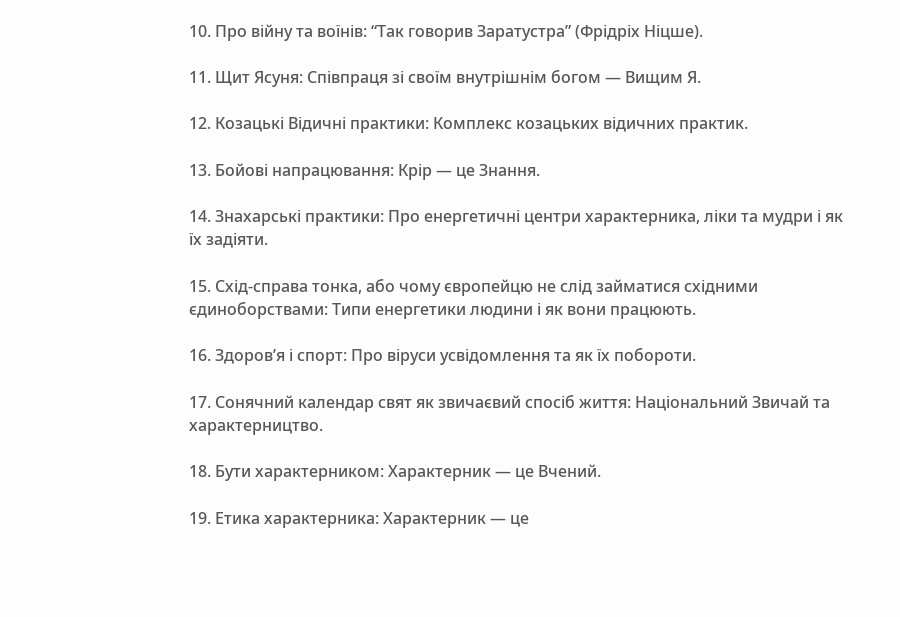10. Про війну та воїнів: “Так говорив Заратустра” (Фрідріх Ніцше).

11. Щит Ясуня: Співпраця зі своїм внутрішнім богом — Вищим Я.

12. Козацькі Відичні практики: Комплекс козацьких відичних практик.

13. Бойові напрацювання: Крір — це Знання.

14. Знахарські практики: Про енергетичні центри характерника, ліки та мудри і як їх задіяти.

15. Схід-справа тонка, або чому європейцю не слід займатися східними єдиноборствами: Типи енергетики людини і як вони працюють.

16. Здоров’я і спорт: Про віруси усвідомлення та як їх побороти.

17. Сонячний календар свят як звичаєвий спосіб життя: Національний Звичай та характерництво.

18. Бути характерником: Характерник — це Вчений.

19. Етика характерника: Характерник — це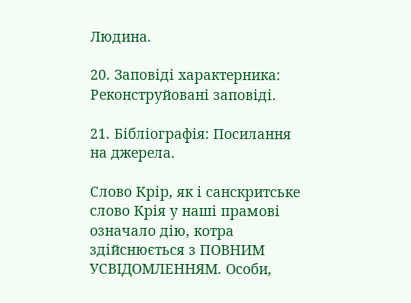Людина.

20. Заповіді характерника: Реконструйовані заповіді.

21. Бібліографія: Посилання на джерела.

Слово Крір, як і санскритське слово Крія у наші прамові означало дію, котра здійснюється з ПОВНИМ УСВІДОМЛЕННЯМ. Особи,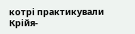котрі практикували Крійя-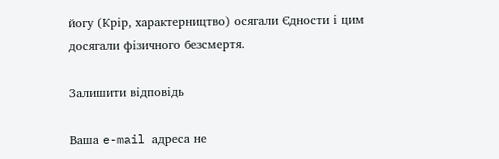йогу (Крір, характерництво) осягали Єдности і цим досягали фізичного безсмертя.

Залишити відповідь

Ваша e-mail адреса не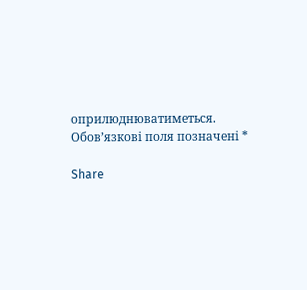оприлюднюватиметься. Обов’язкові поля позначені *

Share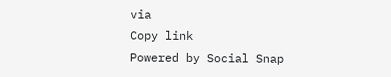via
Copy link
Powered by Social Snap